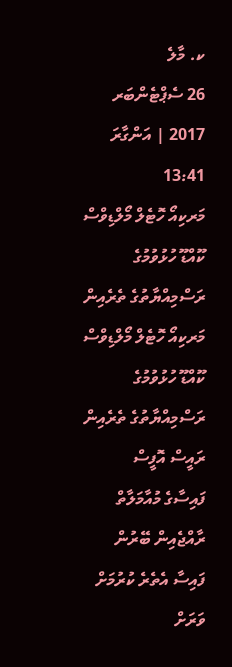ކ. މާލެ
26 ސެޕްޓެންބަރ 2017 | އަންގާރަ 13:41
މަރކިއޯ ހޮޓެލް މޯލްޑިވްސް ކޫއްޑޫ ހުޅުވުމުގެ ރަސްމިއްޔާތުގެ ތެރެއިން
މަރކިއޯ ހޮޓެލް މޯލްޑިވްސް ކޫއްޑޫ ހުޅުވުމުގެ ރަސްމިއްޔާތުގެ ތެރެއިން
ރައީސް އޮފީސް
ފައިސާގެ މުއާމަލާތް
ރާއްޖެއިން ބޭރުން ފައިސާ އެތެރެ ކުރުމަށް ވަރަށް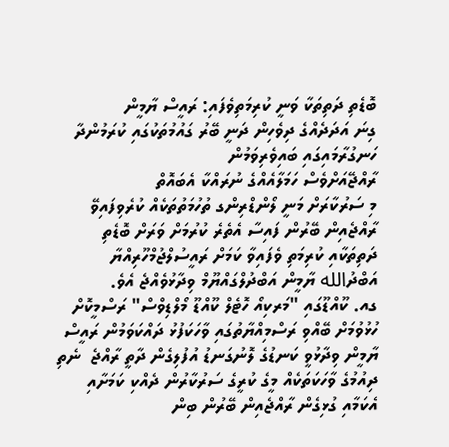ބޮޑެތި ދަތިތަކާ ވަނީ ކުރިމަތިވެފައި: ރައީސް ޔާމީން
ގިނަ އަދަދެއްގެ ދިވެހިން ދަނީ ބޭރު ގައުމުތަކުގައި ކުރަމުންދާ ހަނގުރާމައިގައި ބައިވެރިވަމުން
ރާއްޖޭއަށްވެސް ހަމަލާއެއްގެ ނުރައްކާ އެބައޮތް
މި ސަރުކާރަށް މަނީ ލޯންޑްރިންގ ތުހުމަތުތަކެއް ކުރެވިފައިވޭ
ރާއްޖެއިން ބޭރުން ފައިސާ އެތެރެ ކުރުމަށް ވަރަށް ބޮޑެތި ދަތިތަކާއި ކުރިމަތި ވެފައިވާ ކަމަށް ރައީސުލްޖުމްހޫރިއްޔާ އަބްދުالله ޔާމީން އަބްދުލްގައްޔޫމް ވިދާޅުވެއްޖެ އެވެ.
ގއ. ކޫއްޑޫގައި "މަރކިއޯ ހޮޓެލް ކޫއްޑޫ މޯލްޑިވްސް" ރަސްމީކޮށް ހުޅުވުމަށް ބޭއްވި ރަސްމިއްޔާތުގައި ވާހަކަފުޅު ދައްކަވަމުން ރައީސް ޔާމީން ވިދާޅުވީ ކަނޑުގެ ލޮނުގަނޑު އުފުލިގެން ދާތީ ރާއްޖެ  ނެތި ދިއުމުގެ ވާހަކަތަކެއް މީގެ ކުރީގެ ސަރުކާރުން ދެއްކި ކަމަށާއި އެކަމާއި ގުޅިގެން ރާއްޖެއިން ބޭރުން ބިން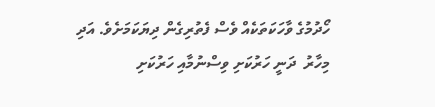ހޯދުމުގެ ވާހަކަތަކެއް ވެސް ފެތުރިގެން ދިޔަކަމަށެވެ. އަދި މިހާރު  ދަނީ ހަރުކަށި ވިސްނުމާއި ހަރުކަށި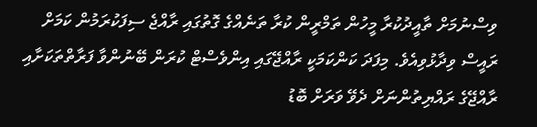ވިސްނުމަށް ތާއީދުކުރާ މީހުން ތަމްރީން ކުރާ ތަނެއްގެ ގޮތުގައި ރާއްޖެ ސިފަކުރަމުން ކަމަށް ރައީސް ވިދާޅުވިއެވެ. މިފަދަ ކަންކަމަކީ ރާއްޖޭގައި އިންވެސްޓް ކުރަން ބޭނުންވާ ފަރާތްތަކަށާއި ރާއްޖޭގެ ރައްޔިތުންނަށް ދެވޭ ވަރަށް ބޮޑު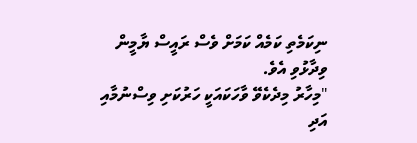ނިކަމެތި ކަމެއް ކަމަށް ވެސް ރައީސް ޔާމީން ވިދާޅުވި އެވެ.
"މިހާރު މިދެކެވޭ ވާހަކައަކީ ހަރުކަށި ވިސްނުމާއި އަދި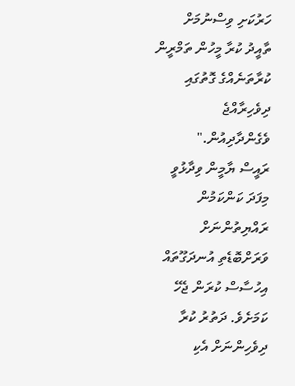ހަރުކަށި ވިސްނުމަށް ތާއީދު ކުރާ މީހުން ތަމްރީން ކުރާތަނެއްގެ ގޮތުގައި ދިވެހިރާއްޖެ ވެގެންދާދިއުން."
ރައީސް ޔާމީން ވިދާޅުވީ މިފަދަ ކަންކަމުން ރައްޔިތުންނަށް ވަރަށްބޮޑެތި އުނދަގޫތައް އިހުސާސް ކުރަން ޖެހޭ ކަމަށެވެ. ދަތުރު ކުރާ ދިވެހިންނަށް އެކި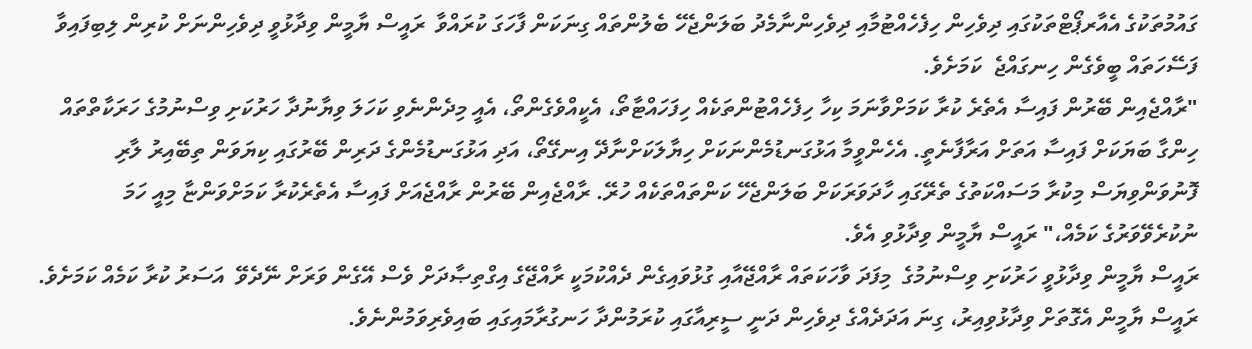ގައުމުތަކުގެ އެއާރޕޯޓްތަކުގައި ދިވެހިން ހިފެހެއްޓުމާއި ދިވެހިންނާމެދު ބަލަންޖެހޭ ބެލުންތައް ގިނަކަން ފާހަގަ ކުރައްވާ  ރައީސް ޔާމީން ވިދާޅުވީ ދިވެހިންނަށް ކުރިން ލިބިފައިވާ ފަސޭހަތައް ބީވެގެން ހިނގައްޖެ  ކަމަށެވެ.
"ރާއްޖެއިން ބޭރުން ފައިސާ އެތެރެ ކުރާ ކަމަށްވާނަމަ ކިހާ ހިފެހެއްޓުންތަކެއް ހިފަހައްޓާތޯ، އެކީއްވެގެންތޯ، އެއީ މިދެންނެވި ކަހަލަ ވިޔާނުދާ ހަރުކަށި ވިސްނުމުގެ ހަރަކާތްތައް ހިންގާ ބަޔަކަށް ފައިސާ އަތަށް އަރާފާނެތީ. އެހެންވީމާ އަޅުގަނޑުމެންނަކަށް ހިޔާލަކަށްނާދޭ އިނގޭތޯ، އަދި އަޅުގަނޑުމެންގެ ދަރިން ބޭރުގައި ކިޔަވަން ތިބޭއިރު ލާރި ފޮނުވަންވިޔަސް މިކުރާ މަސައްކަތުގެ ތެރޭގައި ހާދަވަރަކަށް ބަލަންޖެހޭ ކަންތައްތަކެއް ހުރޭ. ރާއްޖެއިން ބޭރުން ރާއްޖެއަށް ފައިސާ އެތެރެކުރާ ކަމަށްވަންޏާ މިއީ ހަމަ ނުކުރެވޭވަރުގެ ކަމެއް،" ރައީސް ޔާމީން ވިދާޅުވި އެވެ.
ރައީސް ޔާމީން ވިދާޅުވީ ހަރުކަށި ވިސްނުމުގެ  މިފަދަ ވާހަކަތައް ރާއްޖޭއާއި ގުޅުވައިގެން ދެއްކުމަކީ ރާއްޖޭގެ އިގްތިޞާދަށް ވެސް އޭގެން ވަރަށް ނޭދެވޭ  އަސަރު ކުރާ ކަމެއް ކަމަށެވެ.
ރައީސް ޔާމީން އެގޮތަށް ވިދާޅުވިއިރު، ގިނަ އަދަދެއްގެ ދިވެހިން ދަނީ ސީރިއާގައި ކުރަމުންދާ ހަނގުރާމައިގައި ބައިވެރިވަމުންނެވެ.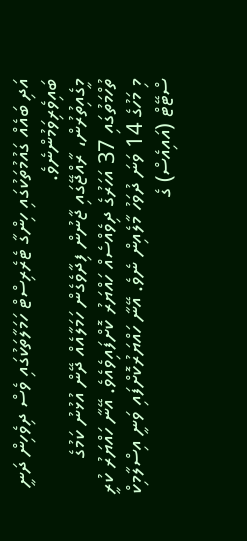އަދި ބައެއް ގައުމުތަކުގައި ހިންގާ ޓެރެރިސްޓް ހަމަލާތަކުގައި ވެސް ދިވެހިން ދަނީ ބައިވެރިވަމުންނެވެ.
މީގެއިތުރުން، ރާއްޖޭގައި ޖާނުން ފިދާވެގެން ހަމަލާއެއް ދޭން އުޅުނު ކަމުގެ ތުހްމަތުގައި 37 އަހަރުގެ ދިވެއްސެއް ހައްޔަރު ކޮށްފައިވެއެވެ. އޭނާ ހައްޔަރު ކުރީ މި މަހުގެ 14 ވަނަ ދުވަހު މާލެއިން ނެވެ. އޭނާ ހައްޔަރުކޮށްފައި ވަނީ އިސްލާމިކް ސްޓޭޓް (އައިއެސް) ގެ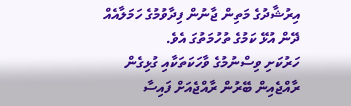އިރުޝާދުގެ މަތިން ޖާނުން ފިދާވުމުގެ ހަމަލާއެއް ދޭން އުޅޭ ކަމުގެ ތުހުމަތުގަ އެވެ.
ހަރުކަށި ވިސްނުމުގެ ވާހަކަތަކާއި ގުޅިގެން ރާއްޖެއިން ބޭރުން ރާއްޖެއަށް ފައިސާ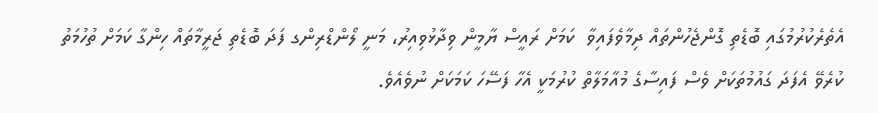އެތެރެކުރުމުގައި ބޮޑެތި ގޮންޖެހުންތައް ދިމާވެފައިވާ  ކަމަށް ރައީސް ޔާމީން ވިދާޅުވިއިރު، މަނީ ލޯންޑްރިންގ ފަދަ ބޮޑެތި ޖަރީމާތައް ހިންގާ ކަމަށް ތުހުމަތު ކުރެވޭ އެފަދަ ގައުމުތަކަށް ވެސް ފައިސާގެ މުއާމަލާތް ކުރުމަކީ އެހާ ފަސޭހަ ކަމަކަށް ނުވެއެވެ.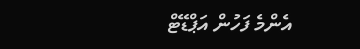އެންމެ ފަހުން އަޕްޑޭޓް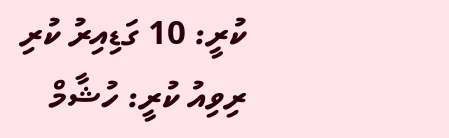ކުރީ: 10 ގަޑިއިރު ކުރި
ރިވިއު ކުރީ: ހުޝާމް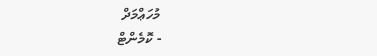މުހަޢްމަދް
- ކޮމެންޓް